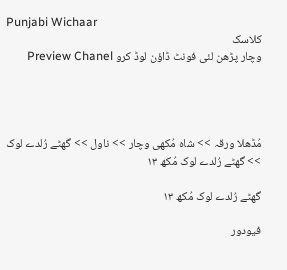Punjabi Wichaar
کلاسک
وچار پڑھن لئی فونٹ ڈاؤن لوڈ کرو Preview Chanel




مُڈھلا ورقہ >> شاہ مُکھی وچار >> ناول >> گھٹے رُلدے لوک >> گھٹے رُلدے لوک مُکھ ١٣

گھٹے رُلدے لوک مُکھ ١٣

فیودور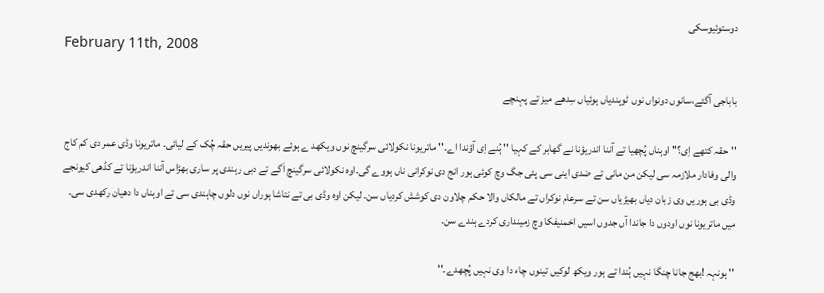دوستوئیوسکی
February 11th, 2008

باباجی آگئے،سانوں دونواں نوں ٹوہندیاں ہوئیاں سِدھے میز تے پہنچے

''حقہ کتھے اِی؟'' اوہناں پُچھیا تے آننا اندریؤنا نے گھابر کے کہیا '' ہُنے اِی آؤندا اے۔'' ماتریونا نکولائی سرگینچ نوں ویکھد ے ہوئے بھوندیں پیریں حقہ چُک کے لیائی۔ ماتریونا وڈی عمر دی کم کاج والی وفادار ملازمہ سی لیکن من مانی تے ضدی اینی سی پئی جگ وچ کوئی ہور انج دی نوکرانی ناں ہووے گی۔اوہ نکولائی سرگینچ اَگے تے دبی رہندی پر ساری بھڑاس آننا اندریؤنا تے کڈھی کیونجے وڈی بی ہوریں وی زبان دیاں بھیڑیاں سن تے سرعام نوکراں تے مالکاں والا حکم چلاون دی کوشش کردیاں سن۔ لیکن اوہ وڈی بی تے نتاشا ہوراں نوں دلوں چاہندی سی تے اوہناں دا دھیان رکھدی سی۔ میں ماتریونا نوں اودوں دا جاندا آں جدوں اسیں اخمنیفکا وچ زمینداری کردے ہندے سن۔

'' ہونہہ !بھج جانا چنگا نہیں ہُندا تے ہور ویکھ لوکیں تینوں چاء دا وی نہیں پُچھدے۔''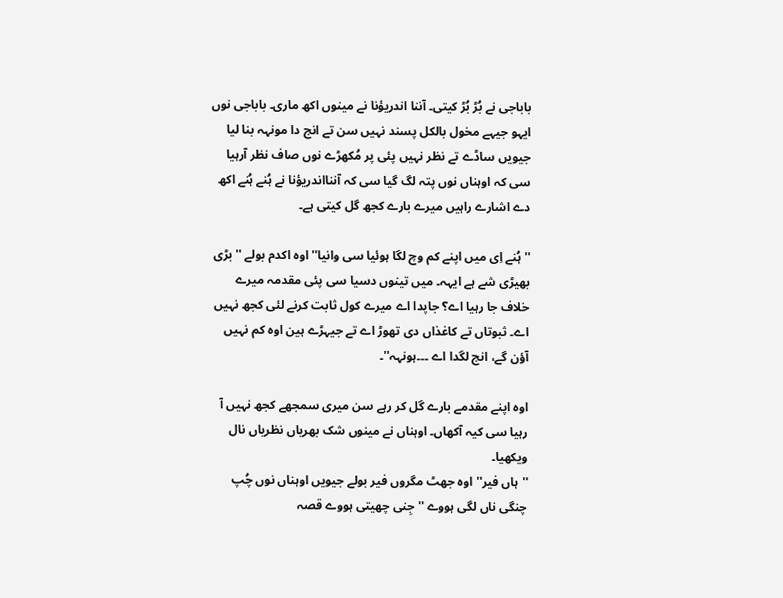باباجی نے بُڑ بُڑ کیتی۔ آننا اندریؤنا نے مینوں اکھ ماری۔ باباجی نوں ایہو جیہے مخول بالکل پسند نہیں سن تے انج دا مونہہ بنا لیا جیویں ساڈے تے نظر نہیں پئی پر مُکھڑے نوں صاف نظر آرہیا سی کہ اوہناں نوں پتہ لگ گیا سی کہ آننااندریؤنا نے ہُنے ہُنے اکھ دے اشارے راہیں میرے بارے کجھ گل کیتی ہے۔

'' ہُنے اِی میں اپنے کم وچ لگا ہوئیا سی وانیا'' اوہ اکدم بولے '' بڑی بھیڑی شے ہے ایہہ۔ میں تینوں دسیا سی پئی مقدمہ میرے خلاف جا رہیا اے؟ جاپدا اے میرے کول ثابت کرنے لئی کجھ نہیں اے۔ ثبوتاں تے کاغذاں دی تھوڑ اے تے جیہڑے ہین اوہ کم نہیں آؤن گے، انج لگدا اے ۔۔۔ہونہہ''۔

اوہ اپنے مقدمے بارے گل کر رہے سن میری سمجھے کجھ نہیں آ رہیا سی کیہ آکھاں۔ اوہناں نے مینوں شک بھریاں نظریاں نال ویکھیا۔
''ہاں فیر'' اوہ جھٹ مگروں فیر بولے جیویں اوہناں نوں چُپ چنگی ناں لگی ہووے '' جِنی چھیتی ہووے قصہ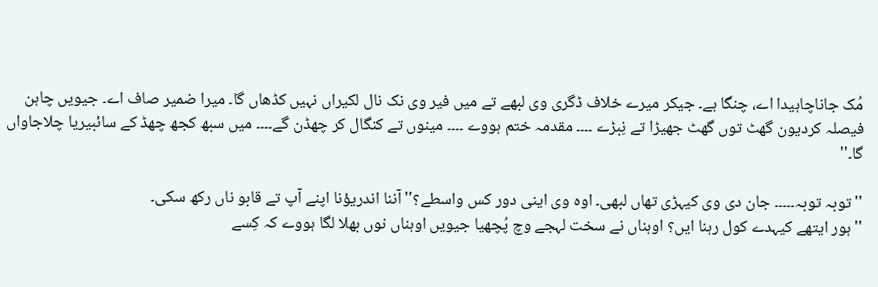مُک جاناچاہیدا اے، چنگا ہے۔ جیکر میرے خلاف ڈگری وی لبھے تے میں فیر وی نک نال لکیراں نہیں کڈھاں گا۔ میرا ضمیر صاف اے۔ جیویں چاہن فیصلہ کردیون گھٹ توں گھٹ جھیڑا تے نِبڑے ۔۔۔۔ مقدمہ ختم ہووے ۔۔۔۔ مینوں تے کنگال کر چھڈن گے۔۔۔۔ میں سبھ کجھ چھڈ کے سائبیریا چلاجاواں گا۔''

'' توبہ توبہ۔۔۔۔۔ جان دی وی کیہڑی تھاں لبھی۔ اوہ وی اینی دور کس واسطے؟'' آننا اندریؤنا اپنے آپ تے قابو ناں رکھ سکی۔
'' ہور ایتھے کیہدے کول رہنا ایں؟ اوہناں نے سخت لہجے وچ پُچھیا جیویں اوہناں نوں بھلا لگا ہووے کہ کِسے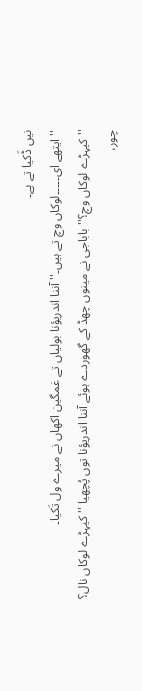نیں ڈَکیا تے ہے۔
'' ایتھے ای۔۔۔۔۔لوکاں وچ تے ہیں۔'' آننا اندریؤنا بولیاں تے غمگین اکھاں نے میرے ول تَکیا۔
'' کیہڑے لوکاں وچ؟'' باباجی نے مینوں چھڈ کے گھوردے ہوئے آننا اندریؤنا توں پُچھیا '' کیہڑے لوکاں نال؟ چور،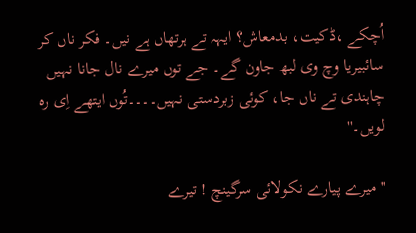اُچکے ،ڈکیت، بدمعاش؟ ایہہ تے ہرتھاں ہے نیں۔ فکر ناں کر سائبیریا وچ وی لبھ جاون گے۔ جے توں میرے نال جانا نہیں چاہندی تے ناں جا، کوئی زبردستی نہیں۔۔۔۔تُوں ایتھے اِی رہ لویں۔''

'' میرے پیارے نکولائی سرگینچ ! تیرے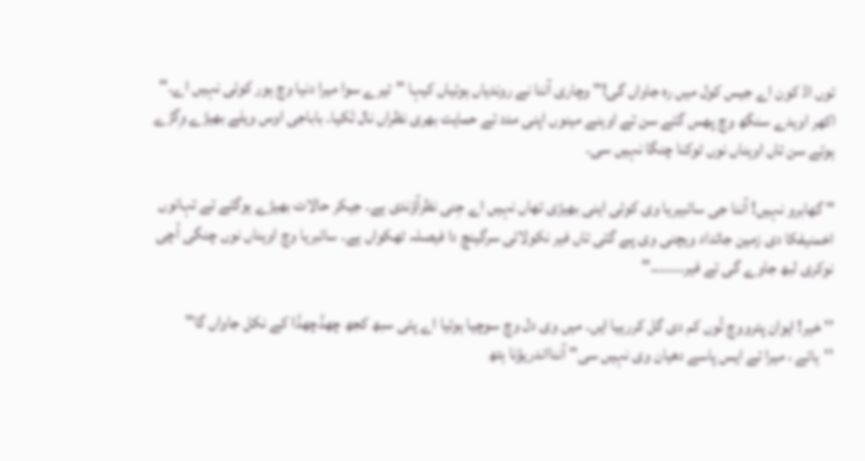توں اڈ کون اے جیس کول میں رہ جاواں گی!'' وچاری آننا نے روندیاں ہوئیاں کیہا ''تیرے سوا میرا دنیا وچ ہور کوئی نہیں اے۔'' اکھر اوہدے سنگھ وچ پھس گئے سن تے اوہنے مینوں اپنی مدد تے حمایت بھری نظراں نال تَکیا۔ باباجی اوس ویلے بھیڑے وِگڑے ہوئے سن تاں اوہناں نوں ٹوکنا چنگا نہیں سی۔

'' گھابرو نہیں! آننا جی سائبیریا وی کوئی اینی بھیڑی تھاں نہیں اے جِنی نظرآؤندی ہے۔ جیکر حالات بھیڑے ہوگئے تے تہانوں اخمنیفکا دی زمین جائداد ویچنی وی پے گئی تاں فیر نکولائی سرگینچ دا فیصلہ ٹھکواں ہے۔ سائبریا وچ اوہناں نوں چنگی اُچی نوکری لبھ جاوے گی تے فیر۔۔۔۔۔۔۔''

'' خیر! ایوان پترووچ تُوں کم دی گل کررہیا ایں۔ میں وی دل وچ سوچیا ہوئیا اے پئی سبھ کجھ چھڈچھڈا کے نکل جاواں گا''
''ہائے ، میرا تے ایس پاسے دھیان وی نہیں سی'' آننااندریؤنا ہتھ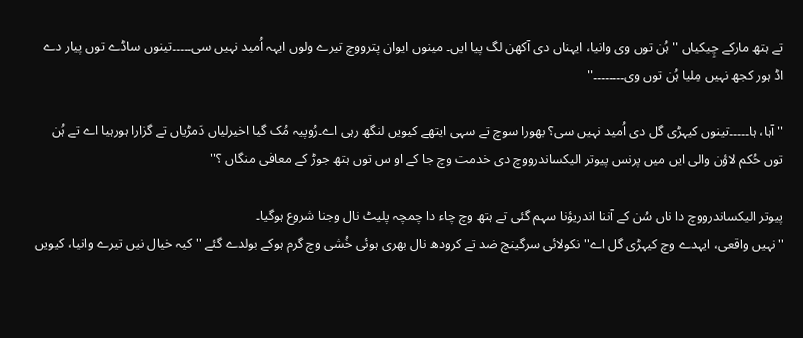تے ہتھ مارکے چِیکیاں '' ہُن توں وی وانیا، ایہناں دی آکھن لگ پیا ایں۔ مینوں ایوان پترووچ تیرے ولوں ایہہ اُمید نہیں سی۔۔۔۔۔تینوں ساڈے توں پیار دے اڈ ہور کجھ نہیں مِلیا ہُن توں وی۔۔۔۔۔۔۔۔''

'' آہا، ہا۔۔۔۔۔تینوں کیہڑی گل دی اُمید نہیں سی؟ بھورا سوچ تے سہی ایتھے کیویں لنگھ رہی اے۔رُوپیہ مُک گیا اخیرلیاں دَمڑیاں تے گزارا ہورہیا اے تے ہُن توں حُکم لاؤن والی ایں میں پرنس پیوتر الیکساندرووچ دی خدمت وچ جا کے او س توں ہتھ جوڑ کے معافی منگاں ؟''

پیوتر الیکساندرووچ دا ناں سُن کے آننا اندریؤنا سہم گئی تے ہتھ وچ چاء دا چمچہ پلیٹ نال وجنا شروع ہوگیا۔
''نہیں واقعی، ایہدے وچ کیہڑی گل اے'' نکولائی سرگینچ ضد تے کرودھ نال بھری ہوئی خُشی وچ گرم ہوکے بولدے گئے '' کیہ خیال نیں تیرے وانیا، کیویں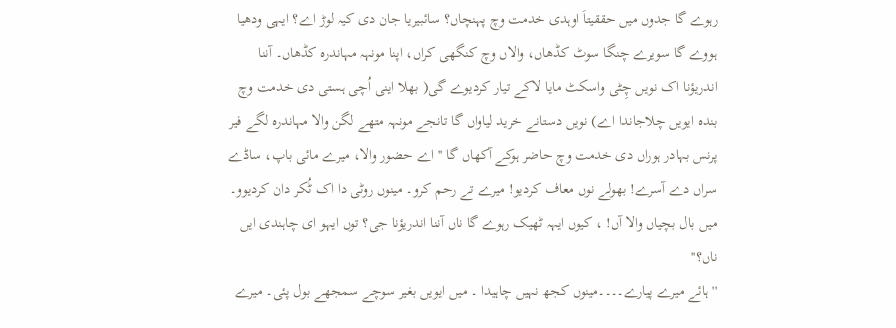رہوے گا جدوں میں حققیتاَ اوہدی خدمت وچ پہنچاں؟ سائبیریا جان دی کیہ لوڑ اے؟ ایہی ودھیا ہووے گا سویرے چنگا سوٹ کڈھاں، والاں وچ کنگھی کراں، اپنا مونہہ مہاندرہ کڈھاں۔ آننا اندریؤنا اک نویں چِٹی واسکٹ مایا لاکے تیار کردیوے گی( بھلا اینی اُچی ہستی دی خدمت وچ بندہ ایویں چلاجاندا اے) نویں دستانے خرید لیاواں گا تانجے مونہہ متھے لگن والا مہاندرہ لگے فیر پرنس بہادر ہوراں دی خدمت وچ حاضر ہوکے آکھاں گا '' اے حضور والا، میرے مائی باپ، ساڈے سراں دے آسرے! بھولے نوں معاف کردیو! میرے تے رحم کرو۔ مینوں روٹی دا اک ٹُکر دان کردیوو۔ میں بال بچیاں والا آں! ، کیوں ایہہ ٹھیک رہوے گا ناں آننا اندریؤنا جی؟ توں ایہو ای چاہندی ایں ناں؟''
'' ہائے میرے پیارے۔۔۔۔مینوں کجھ نہیں چاہیدا ۔ میں ایویں بغیر سوچے سمجھے بول پئی۔ میرے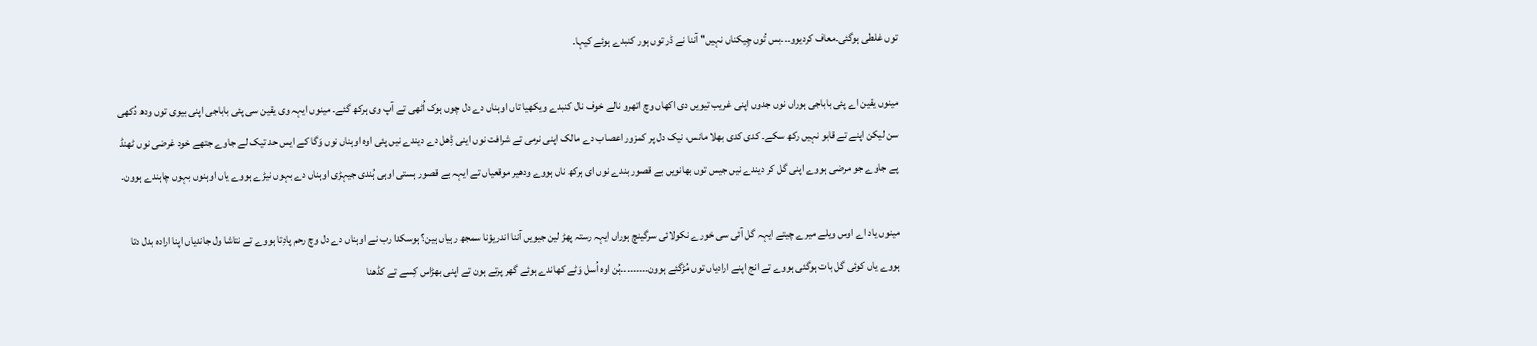توں غلطی ہوگئی۔معاف کردیوو۔۔۔بس تُوں چِیکناں نہیں'' آننا نے ڈر توں ہور کنبدے ہوئے کیہا۔

مینوں یقین اے پئی باباجی ہوراں نوں جدوں اپنی غریب تیویں دی اکھاں وچ اتھرو نالے خوف نال کنبدے ویکھیا تاں اوہناں دے دل چوں ہوک اُٹھی تے آپ وی ہرکھ گئے۔ مینوں ایہہ وی یقین سی پئی باباجی اپنی بیوی توں ودھ دُکھی سن لیکن اپنے تے قابو نہیں رکھ سکے۔ کدی کدی بھلا مانس، نیک دل پر کمزور اعصاب دے مالک اپنی نرمی تے شرافت نوں اینی ڈِھل دے دیندے نیں پئی اوہ اوہناں نوں وَگا کے ایس حد تیک لے جاوے جتھے خود غرضی نوں ٹھنڈ پے جاوے جو مرضی ہووے اپنی گل کر دیندے نیں جیس توں بھانویں بے قصور بندے نوں ای ہرکھ ناں ہووے ودھیر موقعیاں تے ایہہ بے قصور ہستی اوہی ہُندی جیہڑی اوہناں دے بہوں نیڑے ہووے یاں اوہنوں بہوں چاہندے ہوون۔

مینوں یاد اے اوس ویلے میرے چیتے ایہہ گل آئی سی خورے نکولائی سرگینچ ہوراں ایہہ رستہ پھڑ لین جیویں آننا اندریؤنا سمجھ رہیاں ہین؟ ہوسکدا رب نے اوہناں دے دل وچ رحم پادِتا ہووے تے نتاشا ول جاندیاں اپنا ارادہ بدل دتا ہووے یاں کوئی گل بات ہوگئی ہووے تے انج اپنے ارادیاں توں مُڑگئے ہوون۔۔۔۔۔۔۔۔۔ہُن اوہ اُسل وَٹے کھاندے ہوئے گھر پرتے ہون تے اپنی بھڑاس کِسے تے کڈھنا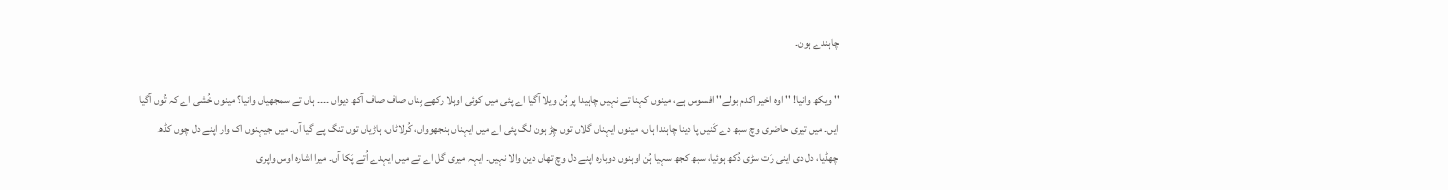چاہندے ہون۔

'' ویکھ وانیا! '' اوہ اخیر اکدم بولے'' افسوس ہے، مینوں کہنا تے نہیں چاہیدا پر ہُن ویلا آگیا اے پئی میں کوئی اوہلا رکھے بِناں صاف صاف آکھ دیواں ۔۔۔۔ ہاں تے سمجھیاں وانیا؟ مینوں خُشی اے کہ تُوں آگیا ایں۔ میں تیری حاضری وچ سبھ دے کَنیں پا دینا چاہندا ہاں، مینوں ایہناں گلاں توں چِڑ ہون لگ پئی اے میں ایہناں ہنجھوواں، کُرلاٹاں، ہاڑیاں توں تنگ پے گیا آں۔ میں جیہنوں اک وار اپنے دل چوں کڈھ چھڈیا، دل دی اینی رَت سڑی دُکھ ہوئیا، سبھ کجھ سہیا ہُن اوہنوں دوبارہ اپنے دل وچ تھاں دین والا نہیں۔ ایہہ میری گل اے تے میں ایہدے اُتے پَکا آں۔ میرا اشارہ اوس واپری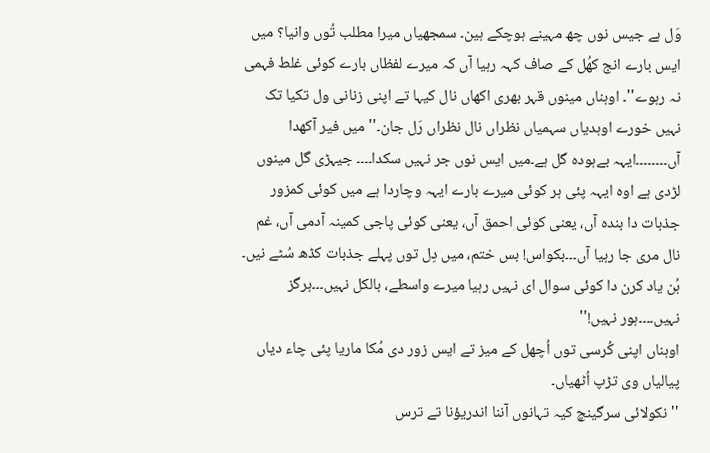وَل ہے جیس نوں چھ مہینے ہوچکے ہین۔ سمجھیاں میرا مطلب تُوں وانیا؟ میں ایس بارے انج کھُل کے صاف کہہ رہیا آں کہ میرے لفظاں بارے کوئی غلط فہمی نہ رہوے''۔ اوہناں مینوں قہر بھری اکھاں نال کیہا تے اپنی زنانی ول تکیا تک نہیں خورے اوہدیاں سہمیاں نظراں نال نظراں رَل جان۔'' میں فیر آکھدا آں۔۔۔۔۔۔۔۔ایہہ بےہودہ گل ہے۔میں ایس نوں جر نہیں سکدا۔۔۔۔ جیہڑی گل مینوں لڑدی ہے اوہ ایہہ پئی ہر کوئی میرے بارے ایہہ وچاردا ہے میں کوئی کمزور جذبات دا بندہ آں، یعنی کوئی احمق آں، یعنی کوئی پاجی کمینہ آدمی آں، غم نال مری جا رہیا آں۔۔۔بکواس! بس ختم، میں دِل توں پہلے جذبات کڈھ سُٹے نیں۔ ہُن یاد کرن دا کوئی سوال ای نہیں رہیا میرے واسطے، بالکل نہیں۔۔۔ہرگز نہیں۔۔۔۔ہور نہیں!''
اوہناں اپنی کُرسی توں اُچھل کے میز تے ایس زور دی مُکا ماریا پئی چاء دیاں پیالیاں وی تڑپ اُٹھیاں۔
''نکولائی سرگینچ کیہ تہانوں آننا اندریؤنا تے ترس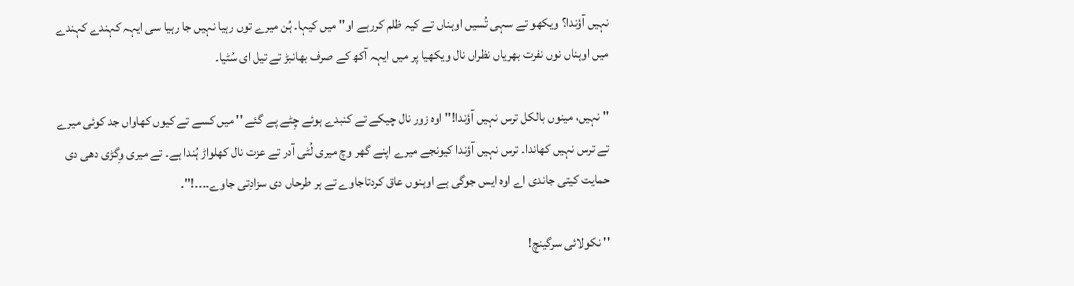نہیں آؤندا؟ ویکھو تے سہی تُسیں اوہناں تے کیہ ظلم کررہے او'' میں کیہا۔ ہُن میرے توں رہیا نہیں جا رہیا سی ایہہ کہندے کہندے میں اوہناں نوں نفرت بھریاں نظراں نال ویکھیا پر میں ایہہ آکھ کے صرف بھانبڑ تے تیل ای سُٹیا۔

'' نہیں، مینوں بالکل ترس نہیں آؤندا!'' اوہ زور نال چیکے تے کنبدے ہوئے چِٹے پے گئے '' میں کسے تے کیوں کھاواں جد کوئی میرے تے ترس نہیں کھاندا۔ ترس نہیں آؤندا کیونجے میرے اپنے گھر وچ میری لُٹی آدر تے عزت نال کھلواڑ ہُندا ہے۔ تے میری وِگڑی دھی دی حمایت کیتی جاندی اے اوہ ایس جوگی ہے اوہنوں عاق کردتاجاوے تے ہر طرحاں دی سزادِتی جاوے۔۔۔۔!''۔

'' نکولائی سرگینچ!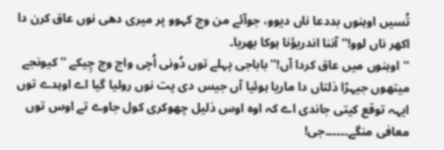تُسیں اوہنوں بددعا ناں دیوو، جوآئے من وچ کہوو پر میری دھی نوں عاق کرن دا اکھر ناں لوو!'' آننا اندریؤنا ہوکا بھریا۔
''اوہنوں میں عاق کردا آں!'' باباجی پہلے توں دُونی اُچی واج وچ چِیکے '' کیونجے میتھوں جیہڑا ذلتاں دا ماریا ہوئیا آں جیس دی پت نوں رولیا گیا اے اوہدے توں ایہہ توقع کیتی جاندی اے کہ اوہ اوس ذلیل چھوکری کول جاوے تے اوس توں معافی منگے۔۔۔۔۔۔جی!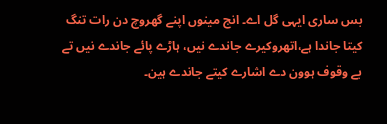بس ساری ایہی گل اے۔ انج مینوں اپنے گھروچ دن رات تنگ کیتا جاندا ہے،اتھروکیرے جاندے نیں، ہاڑے پائے جاندے نیں تے بے وقوف ہوون دے اشارے کیتے جاندے ہین۔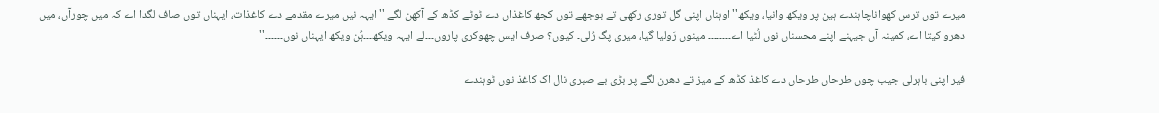میرے توں ترس کھواناچاہندے ہین پر ویکھ وانیا، ویکھ''اوہناں اپنی گل توری رکھی تے بوجھے توں کجھ کاغذاں دے ٹوٹے کڈھ کے آکھن لگے ''ایہہ نیں میرے مقدمے دے کاغذات، ایہناں توں صاف لگدا اے کہ میں چورآں، میں دھرو کیتا اے، کمینہ آں جیہنے اپنے محسناں نوں لُٹیا اے۔۔۔۔۔۔۔۔ مینوں رَولیا گیا، میری پگ رُلی۔ کیوں؟ صرف ایس چھوکری پاروں۔۔۔لے ایہہ ویکھ۔۔۔ہُن ویکھ ایہناں نوں۔۔۔۔۔۔''

فیر اپنی باہرلی جیب چوں طرحاں طرحاں دے کاغذ کڈھ کے میز تے دھرن لگے پر بڑی بے صبری نال اک کاغذ نوں ٹوہندے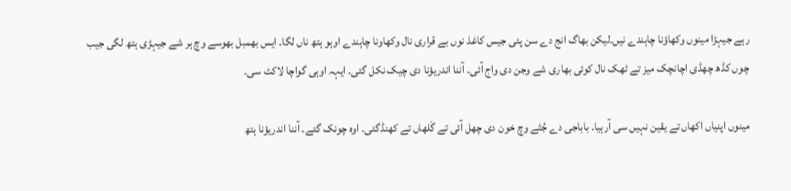رہے جیہڑا مینوں وکھاؤنا چاہندے نیں۔لیکن بھاگ انج دے سن پئی جیس کاغذ نوں بے قراری نال وکھاونا چاہندے اوہو ہتھ ناں لگا۔ ایس بھمبل بھوسے وچ ہر شے جیہڑی ہتھ لگی جیب چوں کڈھ چھڈی اچانچک میز تے ٹھک نال کوئی بھاری شے وجن دی واج آئی۔ آننا اندریؤنا دی چیک نکل گئی۔ ایہہ اوہی گواچا لاکٹ سی۔

مینوں اپنیاں اکھاں تے یقین نہیں سی آرہیا۔ باباجی دے جُثے وچ خون دی چھل آئی تے گَلھاں تے کھنڈگئی۔ اوہ چونک گئے۔ آننا اندریؤنا ہتھ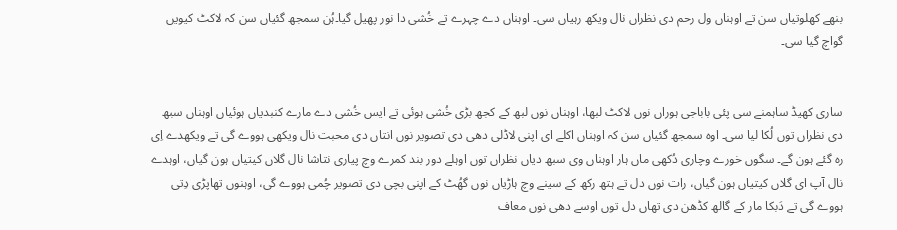بنھے کھلوتیاں سن تے اوہناں ول رحم دی نظراں نال ویکھ رہیاں سی۔ اوہناں دے چہرے تے خُشی دا نور پھیل گیا۔ہُن سمجھ گئیاں سن کہ لاکٹ کیویں گواچ گیا سی۔


ساری کھیڈ ساہمنے سی پئی باباجی ہوراں نوں لاکٹ لبھا، اوہناں نوں لبھ کے کجھ بڑی خُشی ہوئی تے ایس خُشی دے مارے کنبدیاں ہوئیاں اوہناں سبھ دی نظراں توں لُکا لیا سی۔ اوہ سمجھ گئیاں سن کہ اوہناں اکلے ای اپنی لاڈلی دھی دی تصویر نوں انتاں دی محبت نال ویکھی ہووے گی تے ویکھدے اِی رہ گئے ہون گے۔ سگوں خورے وچاری دُکھی ماں ہار اوہناں وی سبھ دیاں نظراں توں اوہلے دور بند کمرے وچ پیاری نتاشا نال گلاں کیتیاں ہون گیاں، اوہدے نال آپ ای گلاں کیتیاں ہون گیاں، رات نوں دل تے ہتھ رکھ کے سینے وچ ہاڑیاں نوں گھُٹ کے اپنی بچی دی تصویر چُمی ہووے گی، اوہنوں تھاپڑی دِتی ہووے گی تے دَبکا مار کے گالھ کڈھن دی تھاں دل توں اوسے دھی نوں معاف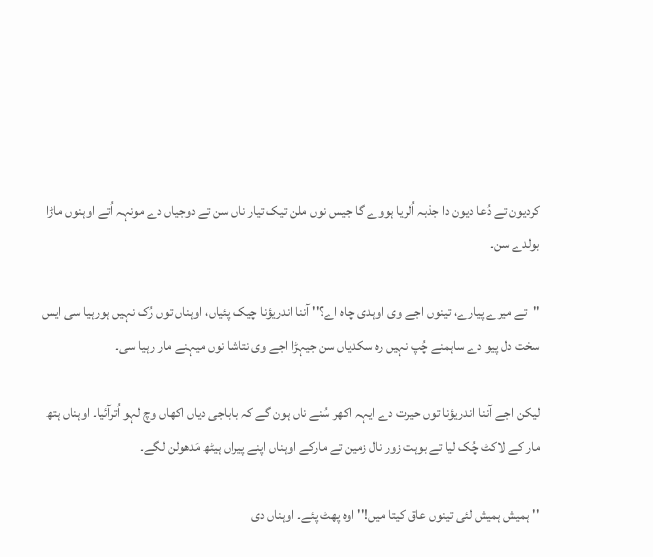کردیون تے دُعا دیون دا جذبہ اُلریا ہووے گا جیس نوں ملن تیک تیار ناں سن تے دوجیاں دے مونہہ اُتے اوہنوں ماڑا بولدے سن۔

''تے میرے پیارے، تینوں اجے وی اوہدی چاہ اے؟'' آننا اندریؤنا چیک پئیاں، اوہناں توں رُک نہیں ہورہیا سی ایس سخت دل پیو دے ساہمنے چُپ نہیں رہ سکدیاں سن جیہڑا اجے وی نتاشا نوں میہنے مار رہیا سی۔

لیکن اجے آننا اندریؤنا توں حیرت دے ایہہ اکھر سُنے ناں ہون گے کہ باباجی دیاں اکھاں وچ لہو اُترآئیا۔ اوہناں ہتھ مار کے لاکٹ چُک لیا تے بوہت زور نال زمین تے مارکے اوہناں اپنے پیراں ہیٹھ مَدھولن لگے۔

'' ہمیش ہمیش لئی تینوں عاق کیتا میں!'' اوہ پھٹ پئے۔ اوہناں دی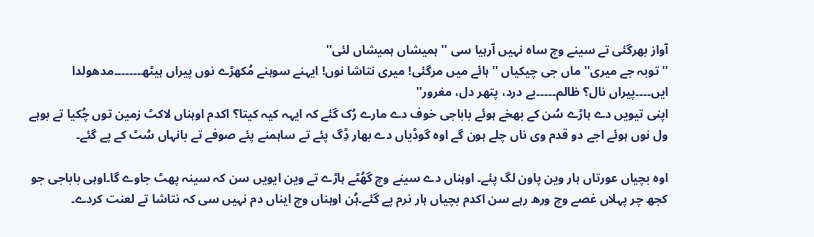آواز بھرگئی تے سینے وچ ساہ نہیں آرہیا سی '' ہمیشاں ہمیشاں لئی''
'' توبہ جے میری'' ماں جی چیکیاں '' ہائے میں مرگئی! میری نتاشا نوں! ایہنے سوہنے مُکھڑے نوں پیراں ہیٹھ۔۔۔۔۔۔۔مدھولدا ایں۔۔۔۔پیراں نال؟ ظالم۔۔۔۔۔بے درد، پتھر دل، مغرور''
اپنی تیویں دے ہاڑے سُن کے بھخے ہوئے باباجی خوف دے مارے رُک گئے کہ ایہہ کیہ کیتا؟ اکدم اوہناں لاکٹ زمین توں چُکیا تے بوہے ول نوں ہوئے اجے دو قدم وی ناں چلے ہون گے اوہ گوڈیاں دے بھار ڈِگ پئے تے ساہمنے پئے صوفے تے بانہاں سُٹ کے پے گئے۔

اوہ بچیاں عورتاں ہار وین پاون لگ پئے۔ اوہناں دے سینے وچ گھُٹے ہاڑے تے وین ایویں سن کہ سینہ پھٹ جاوے گا۔اوہی باباجی جو کجھ چر پہلاں غصے وچ ورھ رہے سن اکدم بچیاں ہار نرم پے گئے۔ہُن اوہناں وچ ایناں دم نہیں سی کہ نتاشا تے لعنت کردے۔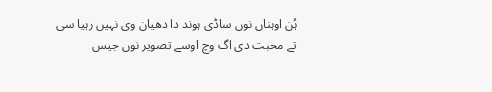ہُن اوہناں نوں ساڈی ہوند دا دھیان وی نہیں رہیا سی تے محبت دی اگ وچ اوسے تصویر نوں جیس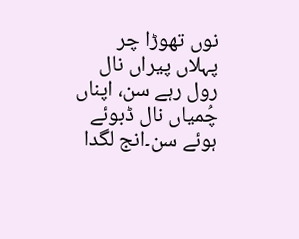نوں تھوڑا چر پہلاں پیراں نال رول رہے سن، اپناں چُمیاں نال ڈبوئے ہوئے سن۔انج لگدا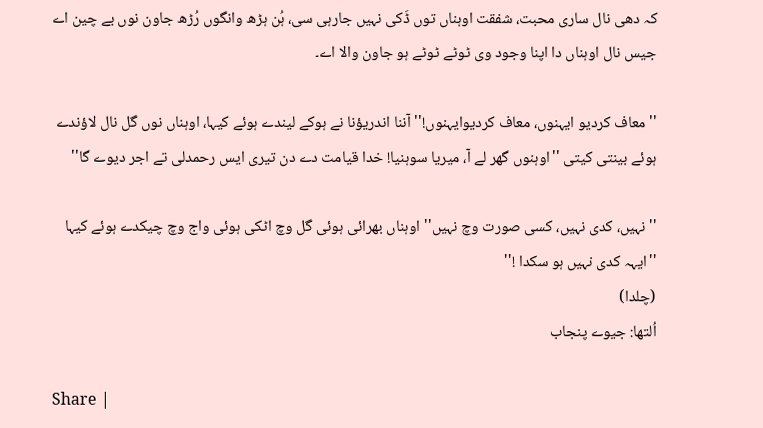کہ دھی نال ساری محبت، شفقت اوہناں توں ڈَکی نہیں جارہی سی، ہُن ہڑھ وانگوں رُڑھ جاون نوں بے چین اے جیس نال اوہناں دا اپنا وجود وی ٹوٹے ٹوٹے ہو جاون والا اے۔

''معاف کردیو ایہنوں، معاف کردیوایہنوں!'' آننا اندریؤنا نے ہوکے لیندے ہوئے کیہا، اوہناں نوں گل نال لاؤندے ہوئے بینتی کیتی ''اوہنوں گھر لے آ، میریا سوہنیا! خدا قیامت دے دن تیری ایس رحمدلی تے اجر دیوے گا''

''نہیں، کدی نہیں، کسی صورت وچ نہیں'' اوہناں بھرائی ہوئی گل وچ اٹکی ہوئی واج وچ چیکدے ہوئے کیہا
''ایہہ کدی نہیں ہو سکدا !''
(چلدا)
اُلتھا: جیوے پنجاب

Share |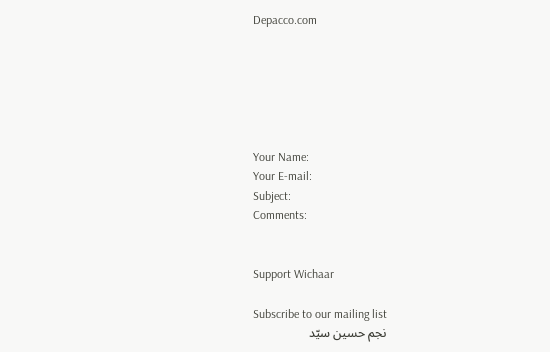Depacco.com






Your Name:
Your E-mail:
Subject:
Comments:


Support Wichaar

Subscribe to our mailing list
نجم حسین سیّد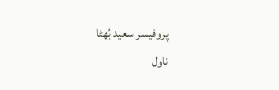پروفیسر سعید بُھٹا
ناول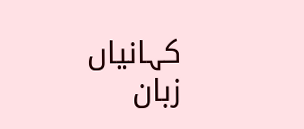کہانیاں
زبان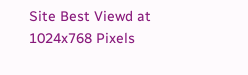Site Best Viewd at 1024x768 Pixels